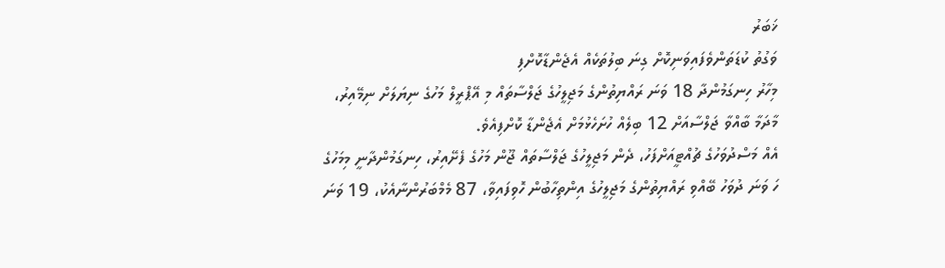ޚަބަރު
ވަގުތު ކުޑަތަންވެފައިވަނިކޮށް ގިނަ ބިލުތަކެއް އެޖެންޑާކޮށްފި
މިހާރު ހިނގަމުންދާ 18 ވަނަ ރައްޔިތުންގެ މަޖިލީހުގެ ޖަލްސާތައް މި އޭޕްރީލް މަހުގެ ނިޔަލަށް ނިމޭއިރު، މާދަމާ ބާއްވާ ޖަލްސާއަށް 12 ބިލެއް ހުށަހެޅުމަށް އެޖެންޑާ ކޮށްފިއެވެ.
އެއް މަސްދުވަހުގެ ޗުއްޓީއަށްފަހު، ދެން މަޖިލީހުގެ ޖަލްސާތައް ޖޫން މަހުގެ ފެށޭއިރު، ހިނގަމުންދާނީ މިމަހުގެ ހަ ވަނަ ދުވަހު ބޭއްވި ރައްޔިތުންގެ މަޖިލީހުގެ އިންތިހާބުން ހޮވިފައިވާ، 87 މެމްބަރުންނާއެކު، 19 ވަނަ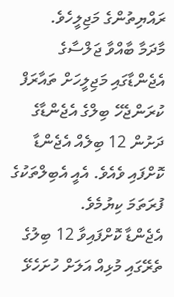ރައްޔިތުންގެ މަޖިލީހެވެ.
މާދަމާ ބާއްވާ ޖަލްސާގެ އެޖެންޑާގައި މަޖިލީހަށް ތައާރަފް ކުރަންޖެހޭ ބިލްގެ އެޖެންޑާގެ ދަށުން 12 ބިލެއް އެޖެންޑާ ކޮށްފައި ވެއެވެ. އެއީ އެބިލްތަކުގެ ފުރަތަމަ ކިޔުމެވެ.
އެޖެންޑާ ކޮށްފައިވާ 12 ބިލުގެ ތެރޭގައި މުޅިއް އަލަށް ހުށަހެޅޭ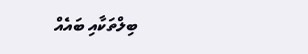ބިލްތަކާއި ބައެއް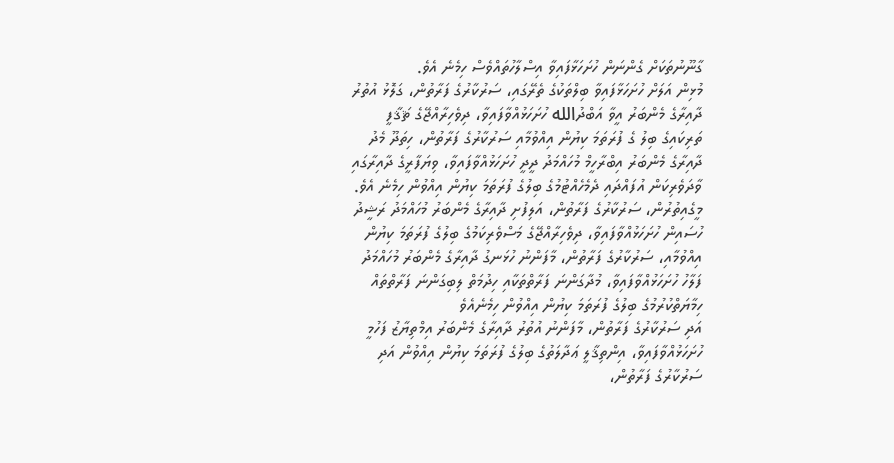ގާނޫނުތަކަށް ގެންނަން ހުށަހަޅާފައިވާ އިސްލާހުތައްވެސް ހިމެނެ އެވެ.
މުޅިން އަލަށް ހުށަހަޅާފައިވާ ބިލްތަކުގެ ތެރޭގައި، ސަރުކާރުގެ ފަރާތުން، ގަލޮޅު އުތުރު ދާއިރާގެ މެންބަރު އީވާ އަބްދުالله ހުށަހަޅުއްވާފައިވާ، ދިވެހިރާއްޖޭގެ ޘަޤާފީ ތަރިކައިގެ ބިލު ގެ ފުރަތަމަ ކިޔުން އިއްވުމާއި ސަރުކާރުގެ ފަރާތުން، ހިތަދޫ މެދު ދާއިރާގެ މެންބަރު އިބްރާހީމް މުހައްމަދު ދީދީ ހުށަހަޅުއްވާފައިވާ، ވިޔަފާރީގެ ދާއިރާގައި ވާދަވެރިކަން އުފައްދައި ދެމެހެއްޓުމުގެ ބިލުގެ ފުރަތަމަ ކިޔުން އިއްވުން ހިމެނެ އެވެ.
މީގެއިތުރުން، ސަރުކާރުގެ ފަރާތުން، އަލިފުށި ދާއިރާގެ މެންބަރު މުހައްމަދު ރަޝީދު ހުސައިން ހުށަހަޅުއްވާފައިވާ، ދިވެހިރާއްޖޭގެ މަސްވެރިކަމުގެ ބިލުގެ ފުރަތަމަ ކިޔުން އިއްވުމާއި، ސަރުކާރުގެ ފަރާތުން، މާފަންނު ހުޅަނގު ދާއިރާގެ މެންބަރު މުހައްމަދު ފަލާހު ހުށަހަޅުއްވާފައިވާ، މުދާގަންނަ ފަރާތްތަކާއި ހިދުމަތް ލިބިގަންނަ ފަރާތްތައް ހިމާޔަތްކުރުމުގެ ބިލުގެ ފުރަތަމަ ކިޔުން އިއްވުން ހިމެނެއެވެ
އަދި ސަރުކާރުގެ ފަރާތުން، މާފަންނު އުތުރު ދާއިރާގެ މެންބަރު އިމްތިޔާޒު ފަހުމީ ހުށަހަޅުއްވާފައިވާ، އިންތިޤާލީ ޢަދާލަތުގެ ބިލުގެ ފުރަތަމަ ކިޔުން އިއްވުން އަދި ސަރުކާރުގެ ފަރާތުން،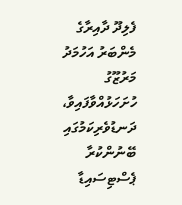ފެލިދޫ ދާއިރާގެ މެންބަރު އަހުމަދު މަރުޒޫގު ހުށަހަޅުއްވާފައިވާ، ދަނޑުވެރިކަމުގައި ބޭނުންކުރާ ޕެސްޓިސައިޑާ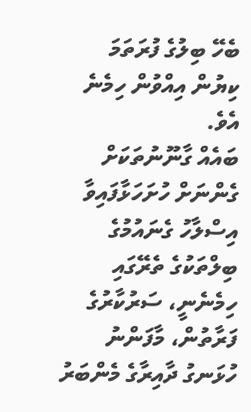ބެހޭ ބިލުގެ ފުރަތަމަ ކިޔުން އިއްވުން ހިމެނެ އެވެ.
ބައެއް ގާނޫނުތަކަށް ގެންނަށް ހުށަހަޅާފައިވާ އިސްލާހު ގެނައުމުގެ ބިލްތަކުގެ ތެރޭގައި ހިމެނެނީ، ސަރުކާރުގެ ފަރާތުން، މާފަންނު ހުޅަނގު ދާއިރާގެ މެންބަރު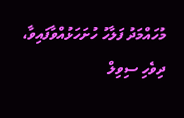މުހައްމަދު ފަލާހު ހުށަހަޅުއްވާފައިވާ، ދިވެހި ސިވިލް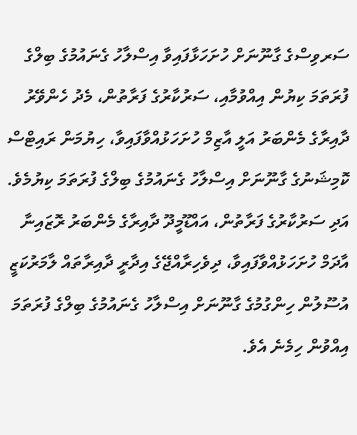ސަރވިސްގެ ގާނޫނަށް ހުށަހަޅާފައިވާ އިސްލާހު ގެނައުމުގެ ބިލްގެ ފުރަތަމަ ކިޔުން އިއްވުމާއި، ސަރުކާރުގެ ފަރާތުން، މެދު ހެންވޭރު ދާއިރާގެ މެންބަރު އަލީ އާޒިމް ހުށަހަޅުއްވާފައިވާ، ހިޔުމަން ރައިޓްސް ކޮމިޝަނުގެ ގާނޫނަށް އިސްލާހު ގެނައުމުގެ ބިލްގެ ފުރަތަމަ ކިޔުމެވެ.
އަދި ސަރުކާރުގެ ފަރާތުން، އައްޑޫމީދޫ ދާއިރާގެ މެންބަރު ރޮޒައިނާ އާދަމް ހުށަހަޅުއްވާފައިވާ، ދިވެހިރާއްޖޭގެ އިދާރީ ދާއިރާތައް ލާމަރުކަޒީ އުސޫލުން ހިންގުމުގެ ގާނޫނަށް އިސްލާހު ގެނައުމުގެ ބިލްގެ ފުރަތަމަ އިއްވުން ހިމެނެ އެވެ.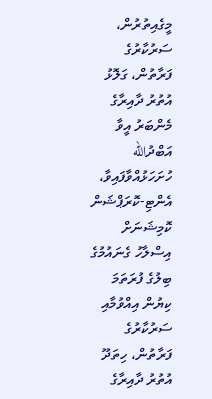މީގެއިތުރުން، ސަރުކާރުގެ ފަރާތުން، ގަލޮޅު އުތުރު ދާއިރާގެ މެންބަރު އީވާ އަބްދުالله ހުށަހަޅުއްވާފައިވާ، އެންޓި-ކޮރަޕްޝަން ކޮމިޝަނަށް އިސްލާހު ގެނައުމުގެ ބިލުގެ ފުރަތަމަ ކިޔުން އިއްވުމާއި ސަރުކާރުގެ ފަރާތުން، ހިތަދޫ އުތުރު ދާއިރާގެ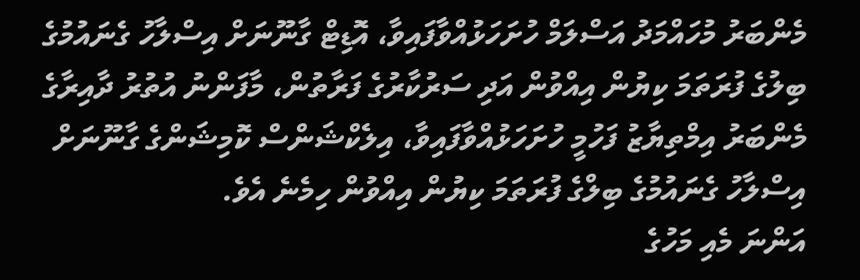މެންބަރު މުހައްމަދު އަސްލަމް ހުށަހަޅުއްވާފައިވާ، އޮޑިޓް ގާނޫނަށް އިސްލާހު ގެނައުމުގެ ބިލުގެ ފުރަތަމަ ކިޔުން އިއްވުން އަދި ސަރުކާރުގެ ފަރާތުން، މާފަންނު އުތުރު ދާއިރާގެ މެންބަރު އިމްތިޔާޒު ފަހުމީ ހުށަހަޅުއްވާފައިވާ، އިލެކްޝަންސް ކޮމިޝަންގެ ގާނޫނަށް އިސްލާހު ގެނައުމުގެ ބިލްގެ ފުރަތަމަ ކިޔުން އިއްވުން ހިމެނެ އެވެ.
އަންނަ މެއި މަހުގެ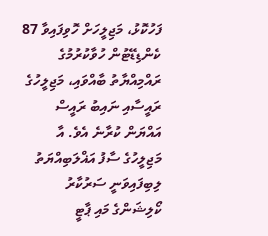ފަހުކޮޅު، މަޖިލީހަށް ހޮވިފައިވާ 87 ކެންޑިޑޭޓުން ހުވާކުރުމުގެ ރައްމިއްޔާތު ބާއްވައި، މަޖިލީހުގެ ރައީސާއި ނައިބު ރައީސް އައްޔަން ކުރާނެ އެވެ. އާ މަޖިލީހުގެ ސާފު އަޣްލަބިއްޔަތު ލިބިފައިވަނީ ސަރުކާރު ކޯލިޝަންގެ މައި ޕާޓީ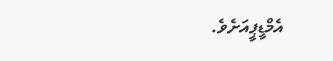އެމްޑީޕީއަށެވެ.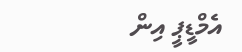އެމްޑީޕީ އިން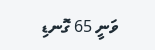ވަނީ 65 ގޮނޑި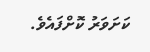ކަށަވަރު ކޮށްފައެވެ.